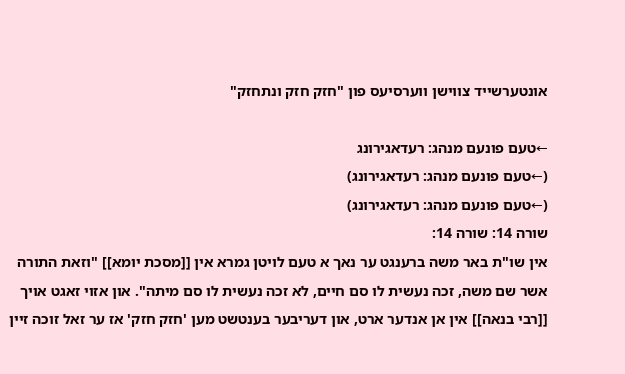אונטערשייד צווישן ווערסיעס פון "חזק חזק ונתחזק"

←טעם פונעם מנהג: רעדאגירונג
(←טעם פונעם מנהג: רעדאגירונג)
(←טעם פונעם מנהג: רעדאגירונג)
שורה 14: שורה 14:
אין שו"ת באר משה ברענגט ער נאך א טעם לויטן גמרא אין [[מסכת יומא]] "וזאת התורה אשר שם משה, זכה נעשית לו סם חיים, לא זכה נעשית לו סם מיתה". און אזוי זאגט אויך [[רבי בנאה]] אין אן אנדער ארט, און דעריבער בענטשט מען 'חזק חזק' אז ער זאל זוכה זיין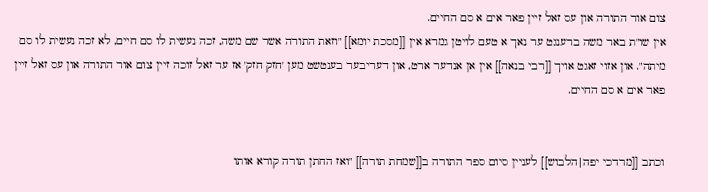צום אור התורה און עס זאל זיין פאר אים א סם החיים.
אין שו"ת באר משה ברענגט ער נאך א טעם לויטן גמרא אין [[מסכת יומא]] "וזאת התורה אשר שם משה, זכה נעשית לו סם חיים, לא זכה נעשית לו סם מיתה". און אזוי זאגט אויך [[רבי בנאה]] אין אן אנדער ארט, און דעריבער בענטשט מען 'חזק חזק' אז ער זאל זוכה זיין צום אור התורה און עס זאל זיין פאר אים א סם החיים.


וכתב [[מרדכי יפה|הלבוש]] לעניין סיום ספר התורה ב[[שמחת תורה]] "ואז החתן תורה קורא אותו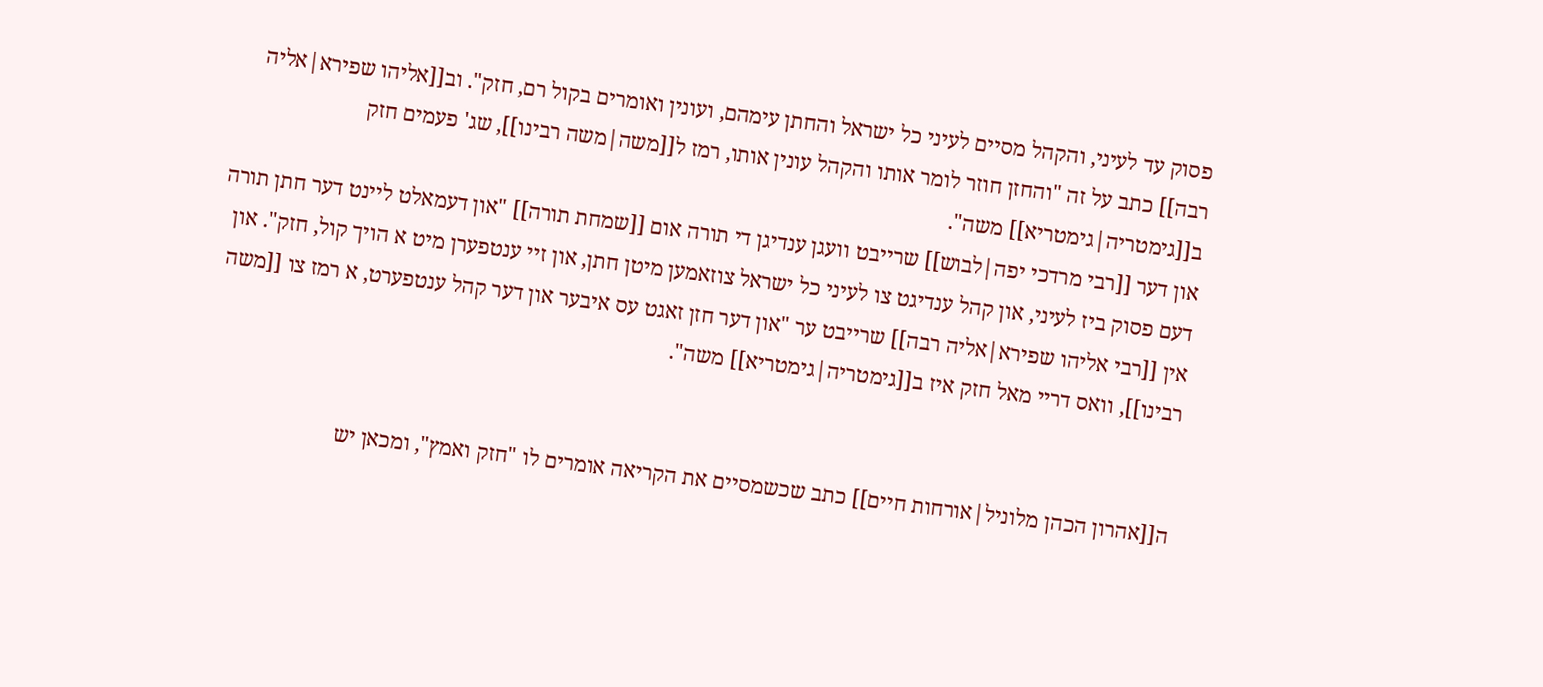פסוק עד לעיני, והקהל מסיים לעיני כל ישראל והחתן עימהם, ועונין ואומרים בקול רם, חזק". וב[[אליהו שפירא|אליה רבה]] כתב על זה "והחזן חוזר לומר אותו והקהל עונין אותו, רמז ל[[משה|משה רבינו]], שג' פעמים חזק ב[[גימטריה|גימטריא]] משה".
און דער [[רבי מרדכי יפה|לבוש]] שרייבט וועגן ענדיגן די תורה אום [[שמחת תורה]] "און דעמאלט ליינט דער חתן תורה דעם פסוק ביז לעיני, און קהל ענדיגט צו לעיני כל ישראל צוזאמען מיטן חתן, און זיי ענטפערן מיט א הויך קול, חזק". און אין [[רבי אליהו שפירא|אליה רבה]] שרייבט ער "און דער חזן זאגט עס איבער און דער קהל ענטפערט, א רמז צו [[משה רבינו]], וואס דריי מאל חזק איז ב[[גימטריה|גימטריא]] משה".


ה[[אהרון הכהן מלוניל|אורחות חיים]] כתב שכשמסיים את הקריאה אומרים לו "חזק ואמץ", ומכאן יש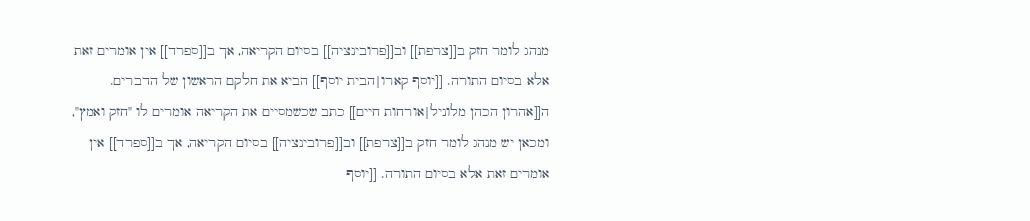מנהג לומר חזק ב[[צרפת]] וב[[פרובינציה]] בסיום הקריאה, אך ב[[ספרד]] אין אומרים זאת אלא בסיום התורה. [[יוסף קארו|הבית יוסף]] הביא את חלקם הראשון של הדברים.
ה[[אהרון הכהן מלוניל|אורחות חיים]] כתב שכשמסיים את הקריאה אומרים לו "חזק ואמץ", ומכאן יש מנהג לומר חזק ב[[צרפת]] וב[[פרובינציה]] בסיום הקריאה, אך ב[[ספרד]] אין אומרים זאת אלא בסיום התורה. [[יוסף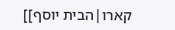קארו|הבית יוסף]]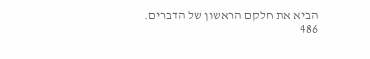הביא את חלקם הראשון של הדברים.
486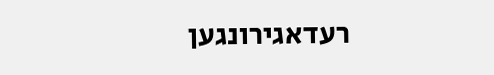רעדאגירונגען